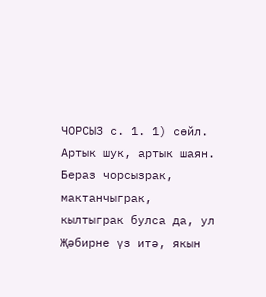ЧОРСЫЗ с. 1. 1) сөйл. Артык шук, артык шаян. Бераз чорсызрак, мактанчыграк, кылтыграк булса да, ул Җәбирне үз итә, якын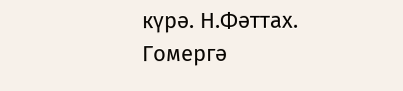күрә. Н.Фәттах. Гомергә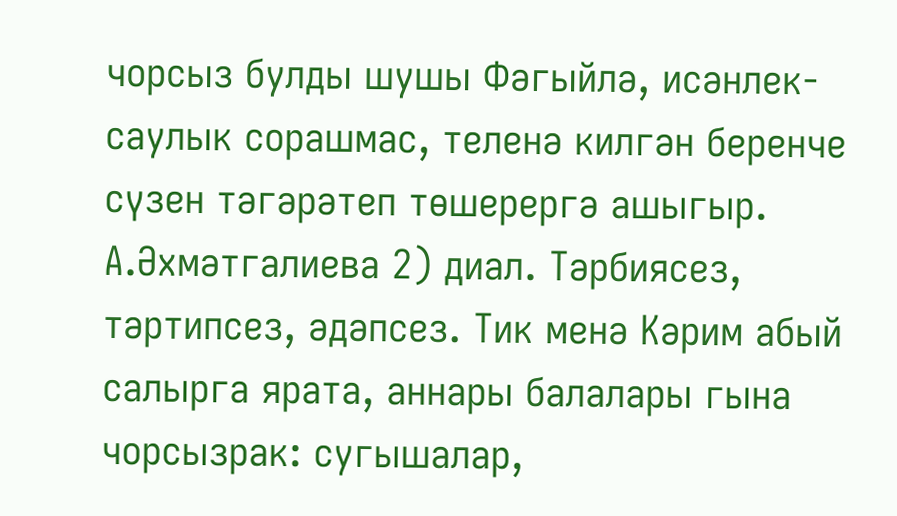чорсыз булды шушы Фәгыйлә, исәнлек-саулык сорашмас, теленә килгән беренче сүзен тәгәрәтеп төшерергә ашыгыр. А.Әхмәтгалиева 2) диал. Тәрбиясез, тәртипсез, әдәпсез. Тик менә Кәрим абый салырга ярата, аннары балалары гына чорсызрак: сугышалар,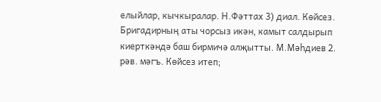елыйлар, кычкыралар. Н.Фәттах 3) диал. Көйсез. Бригадирның аты чорсыз икән, камыт салдырып киерткәндә баш бирмичә алҗытты. М.Мәһдиев 2. рәв. мәгъ. Көйсез итеп;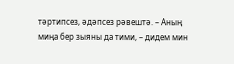тәртипсез, әдәпсез рәвештә. – Аның миңа бер зыяны да тими, – дидем мин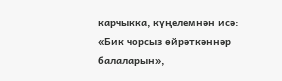карчыкка, күңелемнән исә: «Бик чорсыз өйрәткәннәр балаларын»,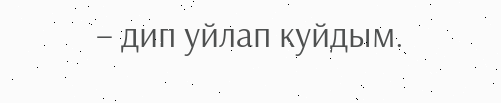– дип уйлап куйдым.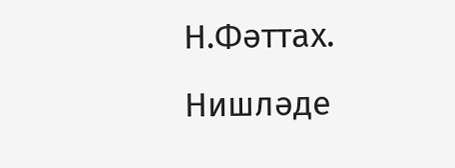Н.Фәттах. Нишләде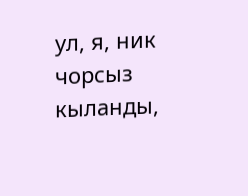ул, я, ник чорсыз кыланды,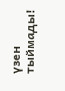үзен тыймады!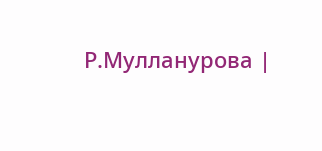Р.Мулланурова |